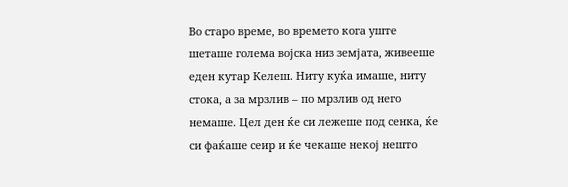Во старо време, во времето кога уште шеташе голема војска низ земјата, живееше еден кутар Келеш. Ниту куќа имаше, ниту стока, а за мрзлив – по мрзлив од него немаше. Цел ден ќе си лежеше под сенка, ќе си фаќаше сеир и ќе чекаше некој нешто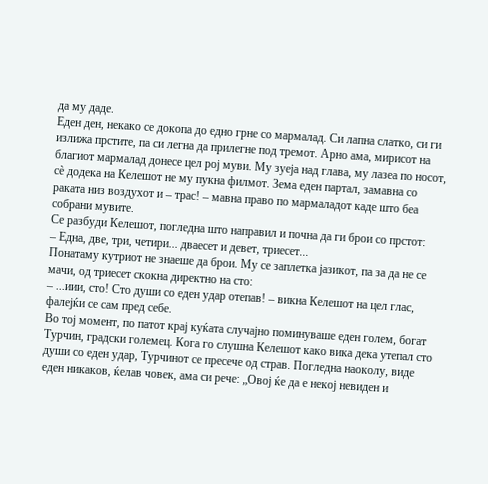да му даде.
Еден ден, некако се докопа до едно грне со мармалад. Си лапна слатко, си ги излижа прстите, па си легна да прилегне под тремот. Арно ама, мирисот на благиот мармалад донесе цел рој муви. Му зуеја над глава, му лазеа по носот, сè додека на Келешот не му пукна филмот. Зема еден партал, замавна со раката низ воздухот и – трас! – мавна право по мармаладот каде што беа собрани мувите.
Се разбуди Келешот, погледна што направил и почна да ги брои со прстот:
– Една, две, три, четири... дваесет и девет, триесет...
Понатаму кутриот не знаеше да брои. Му се заплетка јазикот, па за да не се мачи, од триесет скокна директно на сто:
– ...иии, сто! Сто души со еден удар отепав! – викна Келешот на цел глас, фалејќи се сам пред себе.
Во тој момент, по патот крај куќата случајно поминуваше еден голем, богат Турчин, градски големец. Кога го слушна Келешот како вика дека утепал сто души со еден удар, Турчинот се пресече од страв. Погледна наоколу, виде еден никаков, ќелав човек, ама си рече: „Овој ќе да е некој невиден и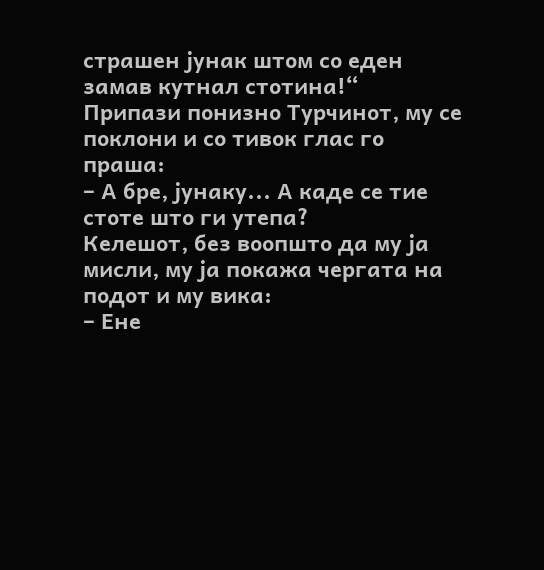страшен јунак штом со еден замав кутнал стотина!“
Припази понизно Турчинот, му се поклони и со тивок глас го праша:
– А бре, јунаку... А каде се тие стоте што ги утепа?
Келешот, без воопшто да му ја мисли, му ја покажа чергата на подот и му вика:
– Ене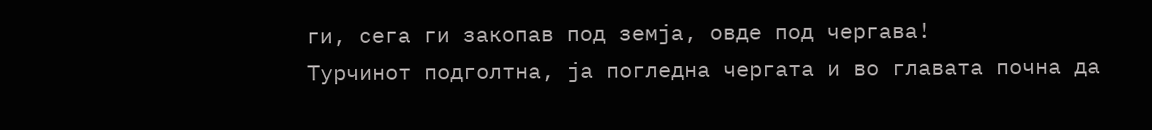ги, сега ги закопав под земја, овде под чергава!
Турчинот подголтна, ја погледна чергата и во главата почна да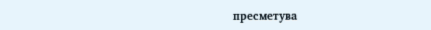пресметува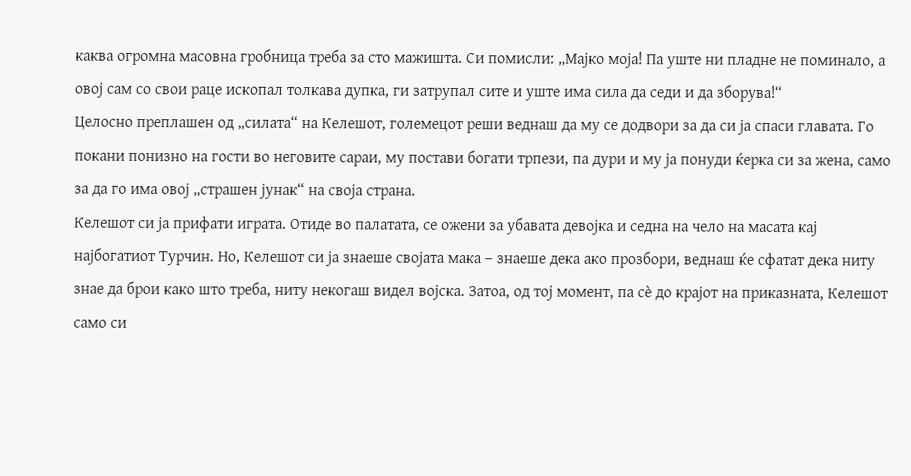каква огромна масовна гробница треба за сто мажишта. Си помисли: „Мајко моја! Па уште ни пладне не поминало, а овој сам со свои раце ископал толкава дупка, ги затрупал сите и уште има сила да седи и да зборува!“
Целосно преплашен од „силата“ на Келешот, големецот реши веднаш да му се додвори за да си ја спаси главата. Го покани понизно на гости во неговите сараи, му постави богати трпези, па дури и му ја понуди ќерка си за жена, само за да го има овој „страшен јунак“ на своја страна.
Келешот си ја прифати играта. Отиде во палатата, се ожени за убавата девојка и седна на чело на масата кај најбогатиот Турчин. Но, Келешот си ја знаеше својата мака – знаеше дека ако прозбори, веднаш ќе сфатат дека ниту знае да брои како што треба, ниту некогаш видел војска. Затоа, од тој момент, па сè до крајот на приказната, Келешот само си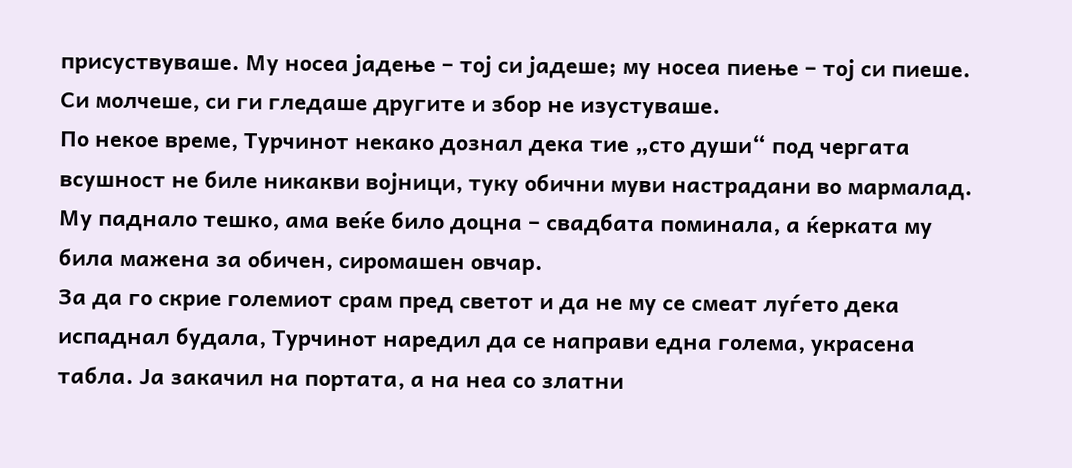присуствуваше. Му носеа јадење – тој си јадеше; му носеа пиење – тој си пиеше. Си молчеше, си ги гледаше другите и збор не изустуваше.
По некое време, Турчинот некако дознал дека тие „сто души“ под чергата всушност не биле никакви војници, туку обични муви настрадани во мармалад. Му паднало тешко, ама веќе било доцна – свадбата поминала, а ќерката му била мажена за обичен, сиромашен овчар.
За да го скрие големиот срам пред светот и да не му се смеат луѓето дека испаднал будала, Турчинот наредил да се направи една голема, украсена табла. Ја закачил на портата, а на неа со златни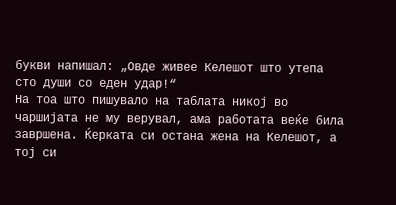букви напишал: „Овде живее Келешот што утепа сто души со еден удар!“
На тоа што пишувало на таблата никој во чаршијата не му верувал, ама работата веќе била завршена. Ќерката си остана жена на Келешот, а тој си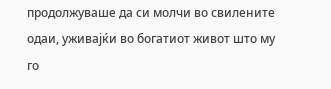продолжуваше да си молчи во свилените одаи, уживајќи во богатиот живот што му го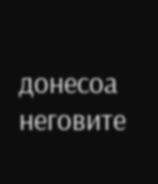донесоа неговите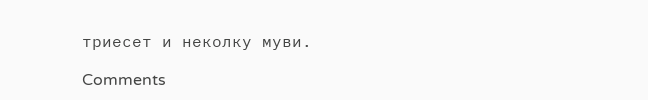триесет и неколку муви.

Comments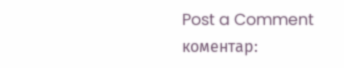Post a Comment
коментар: